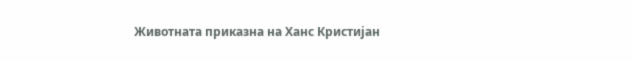Животната приказна на Ханс Кристијан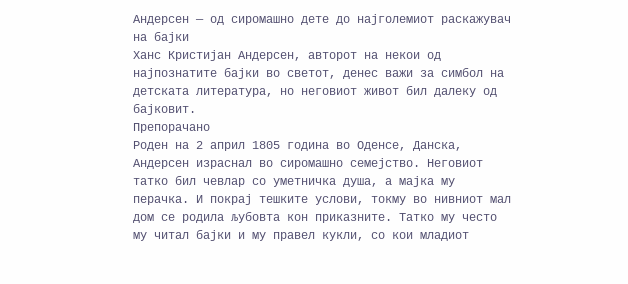Андерсен — од сиромашно дете до најголемиот раскажувач на бајки
Ханс Кристијан Андерсен, авторот на некои од најпознатите бајки во светот, денес важи за симбол на детската литература, но неговиот живот бил далеку од бајковит.
Препорачано
Роден на 2 април 1805 година во Оденсе, Данска, Андерсен израснал во сиромашно семејство. Неговиот татко бил чевлар со уметничка душа, а мајка му перачка. И покрај тешките услови, токму во нивниот мал дом се родила љубовта кон приказните. Татко му често му читал бајки и му правел кукли, со кои младиот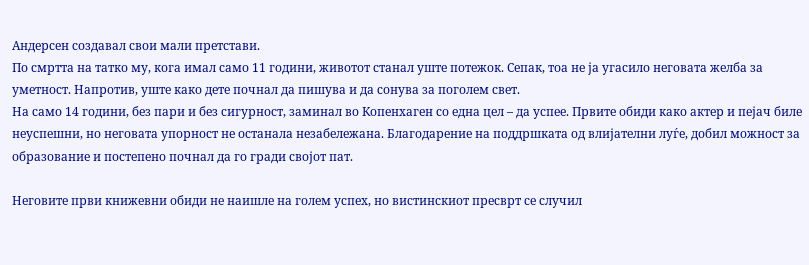Андерсен создавал свои мали претстави.
По смртта на татко му, кога имал само 11 години, животот станал уште потежок. Сепак, тоа не ја угасило неговата желба за уметност. Напротив, уште како дете почнал да пишува и да сонува за поголем свет.
На само 14 години, без пари и без сигурност, заминал во Копенхаген со една цел – да успее. Првите обиди како актер и пејач биле неуспешни, но неговата упорност не останала незабележана. Благодарение на поддршката од влијателни луѓе, добил можност за образование и постепено почнал да го гради својот пат.

Неговите први книжевни обиди не наишле на голем успех, но вистинскиот пресврт се случил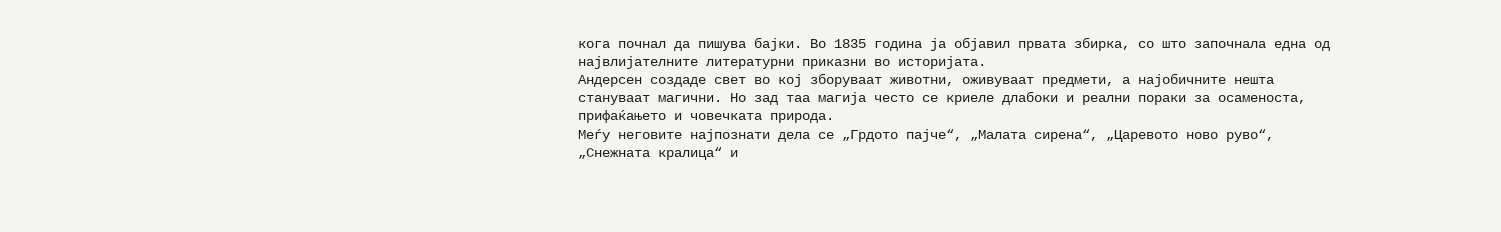кога почнал да пишува бајки. Во 1835 година ја објавил првата збирка, со што започнала една од највлијателните литературни приказни во историјата.
Андерсен создаде свет во кој зборуваат животни, оживуваат предмети, а најобичните нешта стануваат магични. Но зад таа магија често се криеле длабоки и реални пораки за осаменоста, прифаќањето и човечката природа.
Меѓу неговите најпознати дела се „Грдото пајче“, „Малата сирена“, „Царевото ново руво“, „Снежната кралица“ и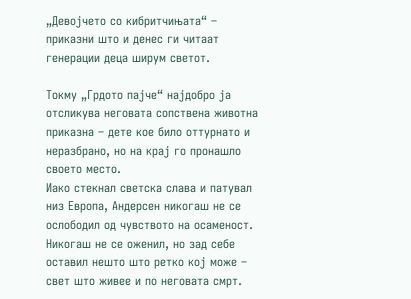„Девојчето со кибритчињата“ – приказни што и денес ги читаат генерации деца ширум светот.

Токму „Грдото пајче“ најдобро ја отсликува неговата сопствена животна приказна – дете кое било оттурнато и неразбрано, но на крај го пронашло своето место.
Иако стекнал светска слава и патувал низ Европа, Андерсен никогаш не се ослободил од чувството на осаменост. Никогаш не се оженил, но зад себе оставил нешто што ретко кој може – свет што живее и по неговата смрт.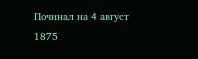Починал на 4 август 1875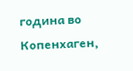година во Копенхаген,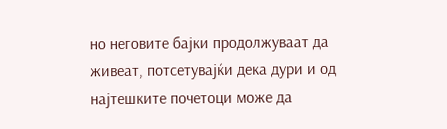но неговите бајки продолжуваат да живеат, потсетувајќи дека дури и од најтешките почетоци може да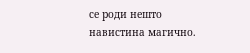се роди нешто навистина магично.